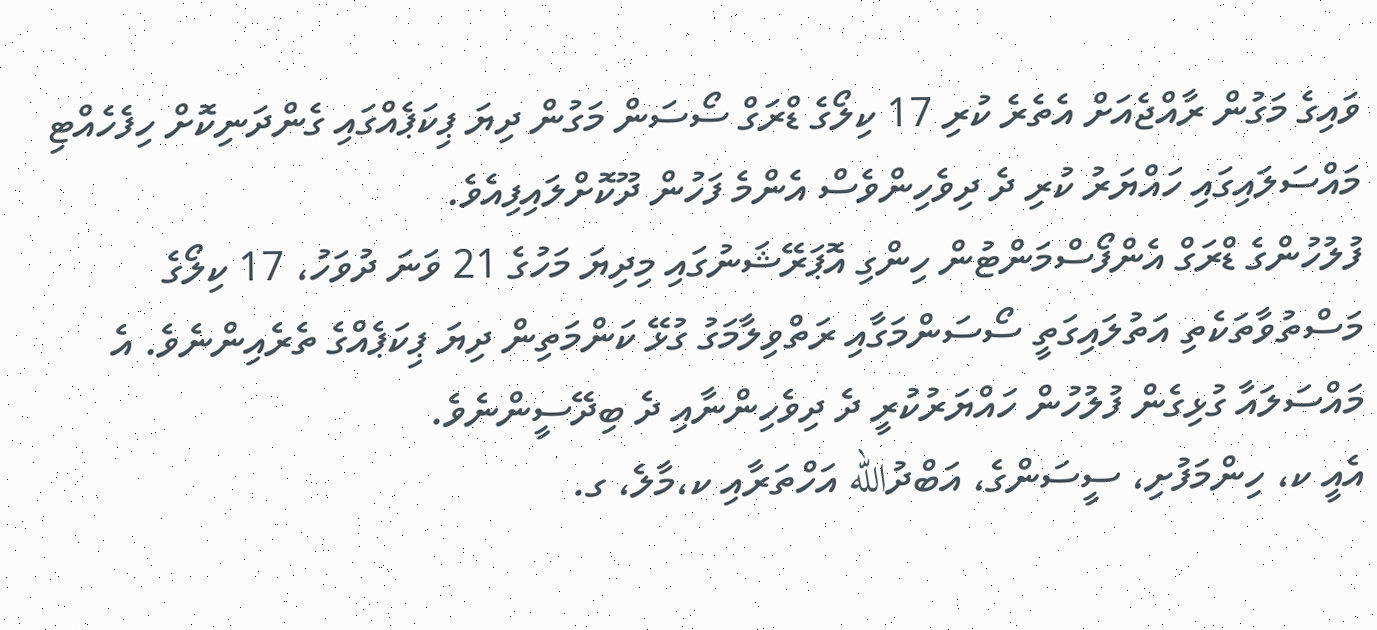ވައިގެ މަގުން ރާއްޖެއަށް އެތެރެ ކުރި 17 ކިލޯގެ ޑްރަގް ސޯސަން މަގުން ދިޔަ ޕިކަޕެއްގައި ގެންދަނިކޮށް ހިފެހެއްޓި މައްސަލައިގައި ހައްޔަރު ކުރި ދެ ދިވެހިންވެސް އެންމެ ފަހުން ދޫކޮށްލައިފިއެވެ.
ފުލުހުންގެ ޑްރަގް އެންފޯސްމަންޓުން ހިންގި އޮޕަރޭޝަނުގައި މިދިޔަ މަހުގެ 21 ވަނަ ދުވަހު، 17 ކިލޯގެ މަސްތުވާތަކެތި އަތުލައިގަތީ ސޯސަންމަގާއި ރަތްވިލާމަގު ގުޅޭ ކަންމަތިން ދިޔަ ޕިކަޕެއްގެ ތެރެއިންނެވެ. އެ މައްސަލައާ ގުޅިގެން ފުލުހުން ހައްޔަރުކުރީ ދެ ދިވެހިންނާއި ދެ ބިދޭސީންނެވެ.
އެއީ ކ، ހިންމަފުށި، ސީސަންގެ، އަބްދުالله އަހްތަރާއި ކ،މާލެ، ގ.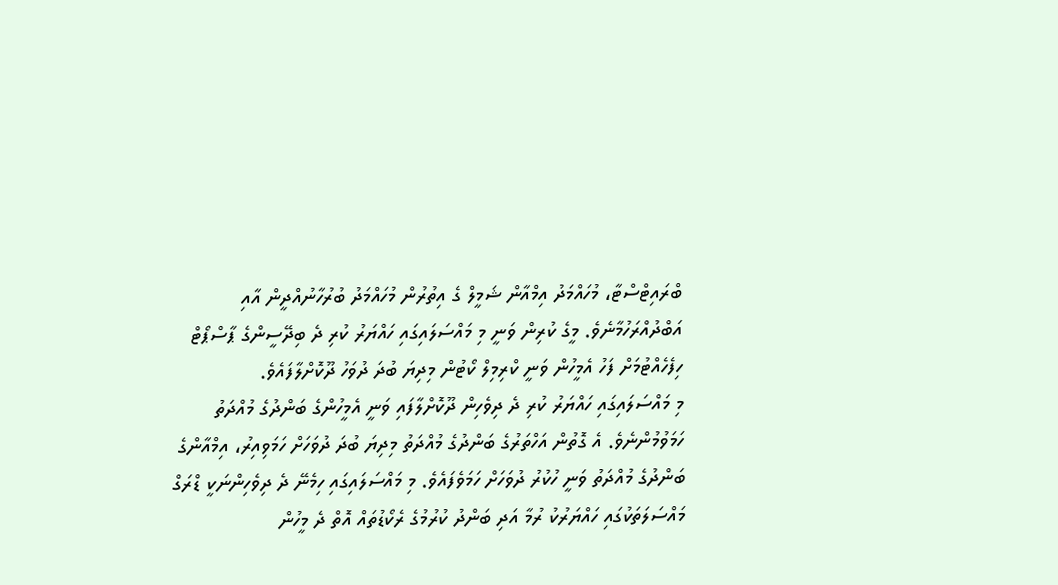ބްރައިޓްސްޓާ، މުހައްމަދު އިމްއާން ޝަމީލް ގެ އިތުރުން މުހައްމަދު ބުރުހާނުއްދީން އާއި އަބްދުއްރަހުމާނެވެ. މީގެ ކުރިން ވަނީ މި މައްސަލައިގައި ހައްޔަރު ކުރި ދެ ބިދޭސީންގެ ޕާސްޕޯޓް ހިފެހެއްޓުމަށް ފަހު އެމީހުން ވަނީ ކްރިމިލް ކޯޓުން މިދިޔަ ބުދަ ދުވަހު ދޫކޮށްލާފައެވެ.
މި މައްސަލައިގައި ހައްޔަރު ކުރި ދެ ދިވެހިން ދޫކޮށްލާފައި ވަނީ އެމީހުންގެ ބަންދުގެ މުއްދަތު ހަމަވުމުންނެވެ. އެ ގޮތުން އަހްތަރުގެ ބަންދުގެ މުއްދަތު މިދިޔަ ބުދަ ދުވަހަށް ހަމަވިއިރު، އިމްއާންގެ ބަންދުގެ މުއްދަތު ވަނީ ހުކުރު ދުވަހަށް ހަމަވެފައެވެ. މި މައްސަލައިގައި ހިމެނޭ ދެ ދިވެހިންނަކީ ޑްރަގް މައްސަލަތަކުގައި ހައްޔަރުކު ރުމާ އަދި ބަންދު ކުރުމުގެ ރެކޯޑުތައް އޮތް ދެ މީހުން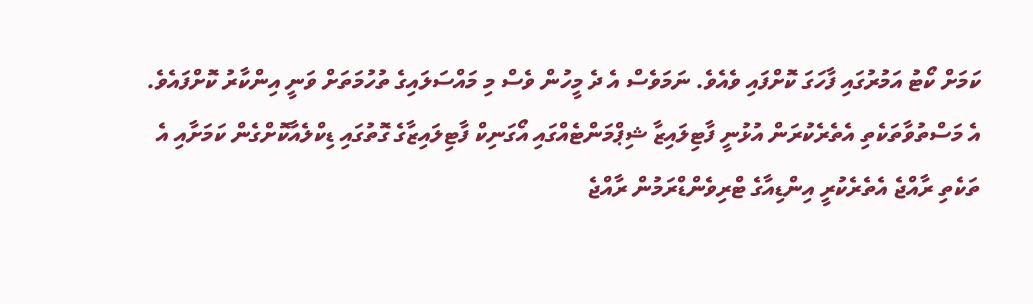ކަމަށް ކޯޓު އަމުރުގައި ފާހަގަ ކޮށްފައި ވެއެވެ. ނަމަވެސް އެ ދެ މީހުން ވެސް މި މައްސަލައިގެ ތުހުމަތަށް ވަނީ އިންކާރު ކޮށްފައެވެ.
އެ މަސްތުވާތަކެތި އެތެރެކުރަން އުޅުނީ ފާޓިލައިޒާ ޝިޕްމަންޓެއްގައި އޯގަނިކް ފާޓިލައިޒާގެ ގޮތުގައި ޑިކްލެއާކޮށްގެން ކަމަށާއި އެ ތަކެތި ރާއްޖެ އެތެރެކުރީ އިންޑިއާގެ ޓްރިވެންޑްރަމުން ރާއްޖެ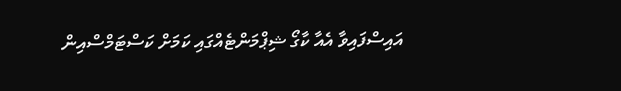އައިސްފައިވާ އެއާ ކާގޯ ޝިޕްމަންޓެއްގައި ކަމަށް ކަސްޓަމްސްއިން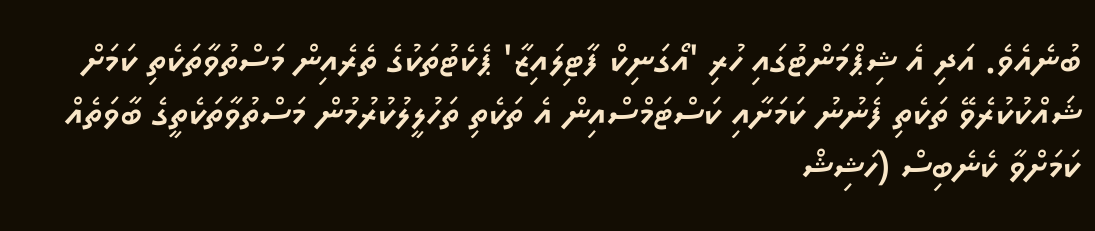ބުނެއެވެ. އަދި އެ ޝިޕްމަންޓުގައި ހުރި 'އޯގަނިކް ފާޓިލައިޒާ' ޕެކެޓުތަކުގެ ތެރެއިން މަސްތުވާތަކެތި ކަމަށް ޝައްކުކުރެވޭ ތަކެތި ފެނުނު ކަމަށާއި ކަސްޓަމްސްއިން އެ ތަކެތި ތަހުލީލުކުރުމުން މަސްތުވާތަކެތީގެ ބާވަތެއް ކަމަށްވާ ކެނެބިސް (ހަޝިޝް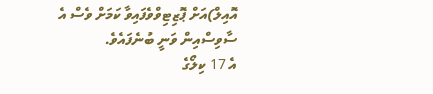އޮއިލް)އަށް ޕޮޒިޓިވްވެފައިވާ ކަމަށް ވެސް އެ ސާވިސްއިން ވަނީ ބުނެފައެވެ.
އެ 17 ކިލޯގެ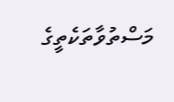މަސްތުވާތަކެތީގެ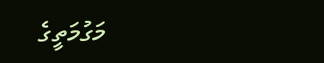މަގުމަތީގެ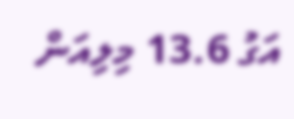އަގު 13.6 މިލިއަން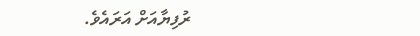ރުފިޔާއަށް އަރައެވެ.